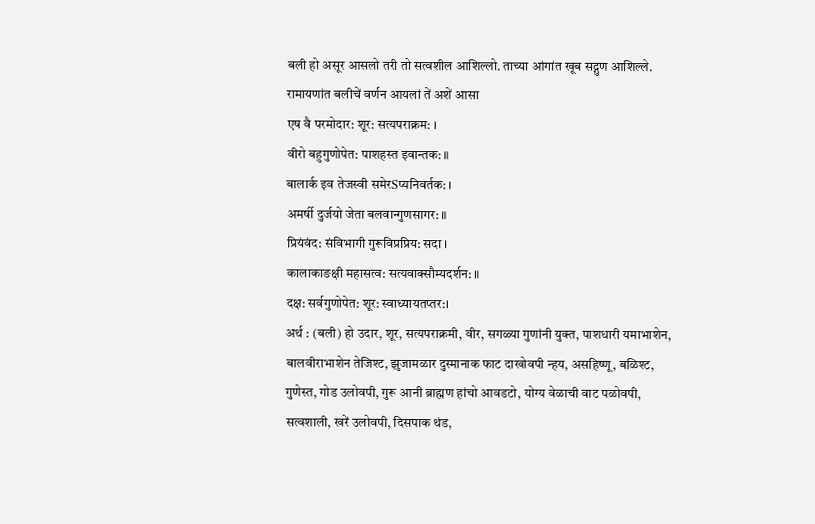बली हो असूर आसलो तरी तो सत्वशील आशिल्लो. ताच्या आंगांत खूब सद्गुण आशिल्ले. रामायणांत बलीचें वर्णन आयलां तें अशें आसा
एष वै परमोदार: शूर: सत्यपराक्रम: ।
वीरो बहुगुणोपेत: पाशहस्त इवान्तक: ॥
बालार्क इव तेजस्वी समेरSप्यनिवर्तक: ।
अमर्षी दुर्जयो जेता बलवान्गुणसागर: ॥
प्रियंवंद: संविभागी गुरूविप्रप्रिय: सदा ।
कालाकाङक्षी महासत्व: सत्यवाक्सौम्यदर्शन: ॥
दक्ष: सर्वगुणोपेत: शूर: स्वाध्यायतप्तर:।
अर्थ : (बली) हो उदार, शूर, सत्यपराक्रमी, वीर, सगळ्या गुणांनी युक्त, पाशधारी यमाभाशेन, बालवीराभाशेन तेजिश्ट, झुजामळार दुस्मानाक फाट दाखोवपी न्हय, असहिष्णू, बळिश्ट, गुणेस्त, गोड उलोवपी, गुरू आनी ब्राह्मण हांचो आवडटो, योग्य वेळाची वाट पळोवपी, सत्वशाली, खरें उलोवपी, दिसपाक थंड,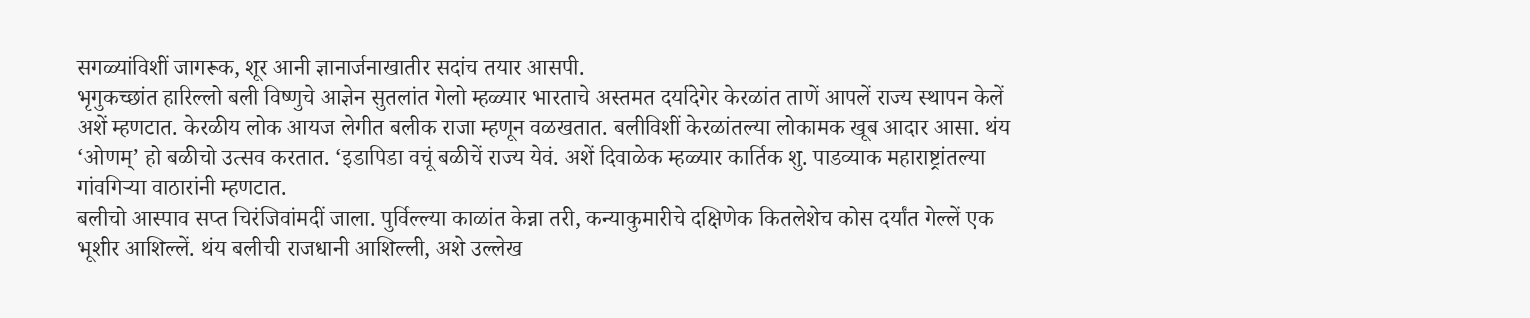सगळ्यांविशीं जागरूक, शूर आनी ज्ञानार्जनाखातीर सदांच तयार आसपी.
भृगुकच्छांत हारिल्लो बली विष्णुचे आज्ञेन सुतलांत गेलो म्हळ्यार भारताचे अस्तमत दर्यादेगेर केरळांत ताणें आपलें राज्य स्थापन केलें अशें म्हणटात. केरळीय लोक आयज लेगीत बलीक राजा म्हणून वळखतात. बलीविशीं केरळांतल्या लोकामक खूब आदार आसा. थंय ‘ओणम्’ हो बळीचो उत्सव करतात. ‘इडापिडा वचूं बळीचें राज्य येवं. अशें दिवाळेक म्हळ्यार कार्तिक शु. पाडव्याक महाराष्ट्रांतल्या गांवगिऱ्या वाठारांनी म्हणटात.
बलीचो आस्पाव सप्त चिरंजिवांमदीं जाला. पुर्विल्ल्या काळांत केन्ना तरी, कन्याकुमारीचे दक्षिणेक कितलेशेच कोस दर्यांत गेल्लें एक भूशीर आशिल्लें. थंय बलीची राजधानी आशिल्ली, अशे उल्लेख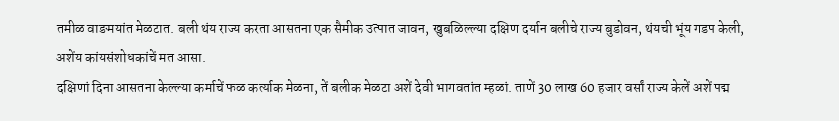तमीळ वाङमयांत मेळटात. बली थंय राज्य करता आसतना एक सैमीक उत्पात जावन, खुबळिल्ल्या दक्षिण दर्यान बलीचे राज्य बुडोवन, थंयची भूंय गडप केली, अशेंय कांयसंशोधकांचें मत आसा.
दक्षिणां दिना आसतना केल्ल्या कर्माचें फळ कर्त्याक मेळना, तें बलीक मेळटा अशें देवी भागवतांत म्हळां. ताणें 30 लाख 60 हजार वर्सां राज्य केलें अशें पद्म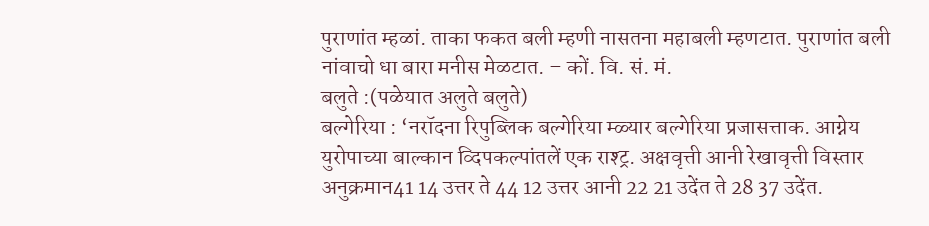पुराणांत म्हळां. ताका फकत बली म्हणी नासतना महाबली म्हणटात. पुराणांत बली नांवाचो धा बारा मनीस मेळटात. – कों. वि. सं. मं.
बलुते :(पळेयात अलुते बलुते)
बल्गेरिया : ‘नरॉदना रिपुब्लिक बल्गेरिया म्ळ्यार बल्गेरिया प्रजासत्ताक. आग्नेय युरोपाच्या बाल्कान व्दिपकल्पांतलें एक राश्ट्र. अक्षवृत्ती आनी रेखावृत्ती विस्तार अनुक्रमान41 14 उत्तर ते 44 12 उत्तर आनी 22 21 उदेंत ते 28 37 उदेंत.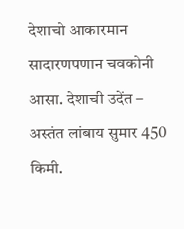देशाचो आकारमान सादारणपणान चवकोनी आसा. देशाची उदेंत – अस्तंत लांबाय सुमार 450 किमी.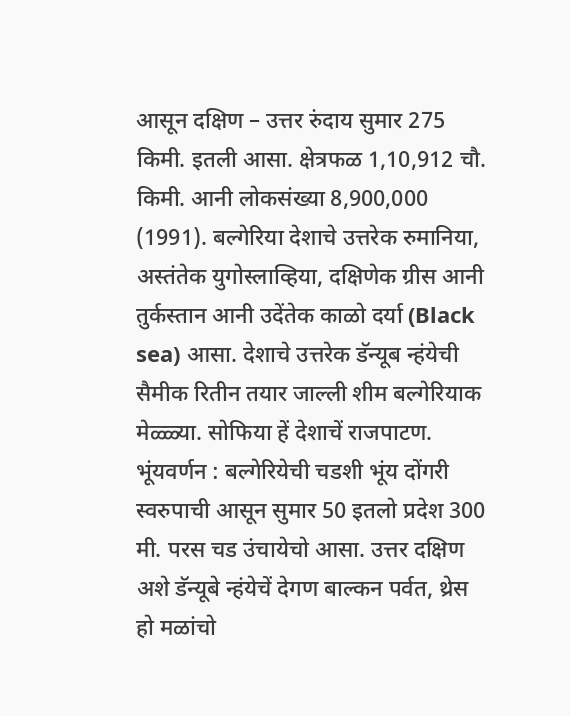आसून दक्षिण – उत्तर रुंदाय सुमार 275 किमी. इतली आसा. क्षेत्रफळ 1,10,912 चौ. किमी. आनी लोकसंख्या 8,900,000 (1991). बल्गेरिया देशाचे उत्तरेक रुमानिया, अस्तंतेक युगोस्लाव्हिया, दक्षिणेक ग्रीस आनी तुर्कस्तान आनी उदेंतेक काळो दर्या (Black sea) आसा. देशाचे उत्तरेक डॅन्यूब न्हंयेची सैमीक रितीन तयार जाल्ली शीम बल्गेरियाक मेळ्ळ्या. सोफिया हें देशाचें राजपाटण.
भूंयवर्णन : बल्गेरियेची चडशी भूंय दोंगरी स्वरुपाची आसून सुमार 50 इतलो प्रदेश 300 मी. परस चड उंचायेचो आसा. उत्तर दक्षिण अशे डॅन्यूबे न्हंयेचें देगण बाल्कन पर्वत, थ्रेस हो मळांचो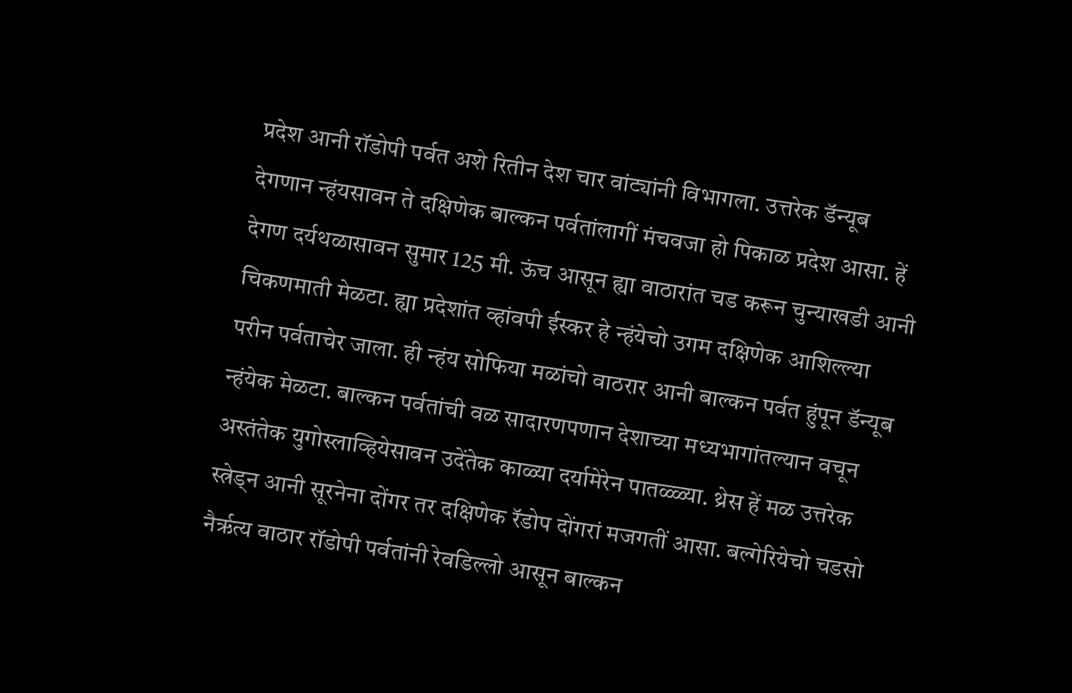प्रदेश आनी रॉडोपी पर्वत अशे रितीन देश चार वांट्यांनी विभागला. उत्तरेक डॅन्यूब देगणान न्हंयसावन ते दक्षिणेक बाल्कन पर्वतांलागीं मंचवजा हो पिकाळ प्रदेश आसा. हें देगण दर्यथळासावन सुमार 125 मी. ऊंच आसून ह्या वाठारांत चड करून चुन्याखडी आनी चिकणमाती मेळटा. ह्या प्रदेशांत व्हांवपी ईस्कर हे न्हंयेचो उगम दक्षिणेक आशिल्ल्या परीन पर्वताचेर जाला. ही न्हंय सोफिया मळांचो वाठरार आनी बाल्कन पर्वत हुंपून डॅन्यूब न्हंयेक मेळटा. बाल्कन पर्वतांची वळ सादारणपणान देशाच्या मध्यभागांतल्यान वचून अस्तंतेक युगोस्लाव्हियेसावन उदेंतेक काळ्या दर्यामेरेन पातळ्ळ्या. थ्रेस हें मळ उत्तरेक स्त्रेड्न आनी सूरनेना दोंगर तर दक्षिणेक रॅडोप दोंगरां मजगतीं आसा. बल्गेरियेचो चडसो नैर्ऋत्य वाठार रॉडोपी पर्वतांनी रेवडिल्लो आसून बाल्कन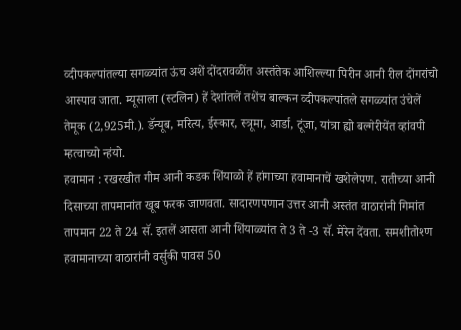व्दीपकल्पांतल्या सगळ्यांत ऊंच अशें दोंदरावळींत अस्तंतेक आशिल्ल्या पिरीन आनी रील दोंगरांचो आस्पाव जाता. म्यूसाला (स्टलिन) हें देशांतलें तशेंच बाल्कन व्दीपकल्पांतले सगळ्यांत उंचेलें तेमूक (2,925मी.). डॅन्यूब, मरित्य, ईस्कार, स्त्रूमा, आर्डा, टूंजा, यांत्रा ह्यो बल्गेरीयेंत व्हांवपी म्हत्वाच्यो न्हंयो.
हवामान : रखरखीत गीम आनी कडक शिंयाळो हें हांगाच्या हवामानाचें खशेलेपण. रातीच्या आनी दिसाच्या तापमानांत खूब फरक जाणवता. सादारणपणान उत्तर आनी अस्तंत वाठारांनी गिमांत तापमान 22 ते 24 सॅ. इतलें आसता आनी शिंयाळ्यांत ते 3 ते -3 सॅ. मेरेन देंवता. समशीतोश्ण हवामानाच्या वाठारांनी वर्सुकी पावस 50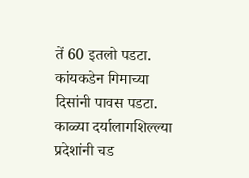तें 60 इतलो पडटा. कांयकडेन गिमाच्या दिसांनी पावस पडटा. काळ्या दर्यालागशिल्ल्या प्रदेशांनी चड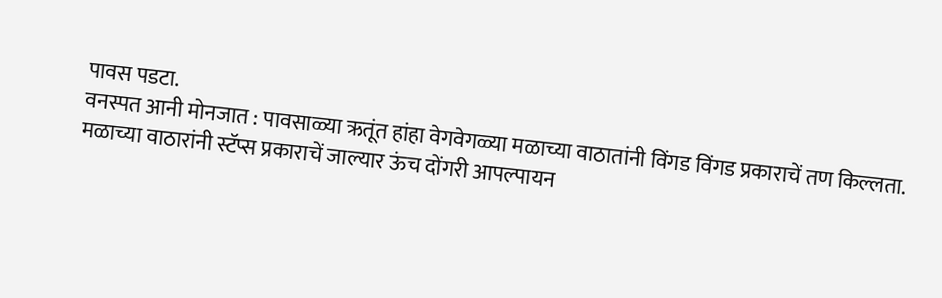पावस पडटा.
वनस्पत आनी मोनजात : पावसाळ्या ऋतूंत हांहा वेगवेगळ्या मळाच्या वाठातांनी विंगड विंगड प्रकाराचें तण किल्लता. मळाच्या वाठारांनी स्टॅप्स प्रकाराचें जाल्यार ऊंच दोंगरी आपल्पायन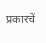प्रकारचें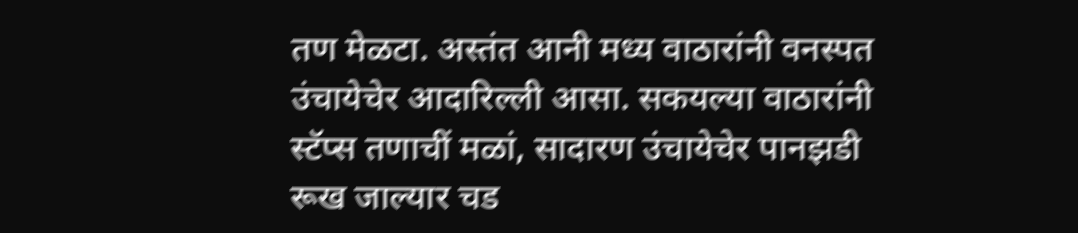तण मेळटा. अस्तंत आनी मध्य वाठारांनी वनस्पत उंचायेचेर आदारिल्ली आसा. सकयल्या वाठारांनी स्टॅप्स तणाचीं मळां, सादारण उंचायेचेर पानझडी रूख जाल्यार चड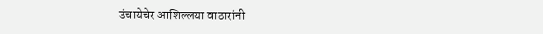उंचायेचेर आशिल्लया वाठारांनी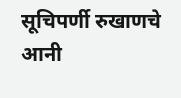सूचिपर्णी रुखाणचे आनी